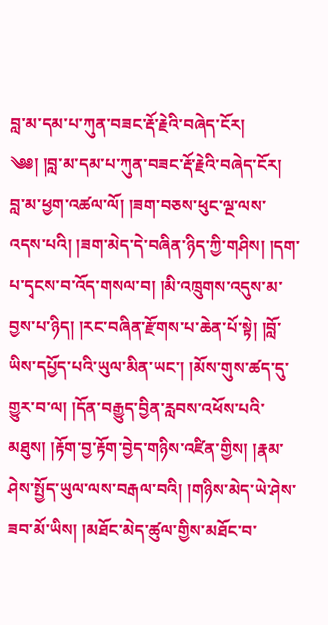བླ་མ་དམ་པ་ཀུན་བཟང་རྡོ་རྗེའི་བཞེད་ངོར།
༄༅། །བླ་མ་དམ་པ་ཀུན་བཟང་རྡོ་རྗེའི་བཞེད་ངོར། བླ་མ་ཕྱག་འཚལ་ལོ། །ཟག་བཅས་ཕུང་ལྔ་ལས་འདས་པའི། །ཟག་མེད་དེ་བཞིན་ཉིད་ཀྱི་གཤིས། །དག་པ་དྭངས་བ་འོད་གསལ་བ། །མི་འཁྲུགས་འདུས་མ་བྱས་པ་ཉིད། །རང་བཞིན་རྫོགས་པ་ཆེན་པོ་སྟེ། །བློ་ཡིས་དཔྱོད་པའི་ཡུལ་མིན་ཡང་། །མོས་གུས་ཚད་དུ་གྱུར་བ་ལ། །དོན་བརྒྱུད་བྱིན་རླབས་འཕོས་པའི་མཐུས། །རྟོག་བྱ་རྟོག་བྱེད་གཉིས་འཛིན་གྱིས། །རྣམ་ཤེས་སྤྱོད་ཡུལ་ལས་བརྒལ་བའི། །གཉིས་མེད་ཡེ་ཤེས་ཟབ་མོ་ཡིས། །མཐོང་མེད་ཚུལ་གྱིས་མཐོང་བ་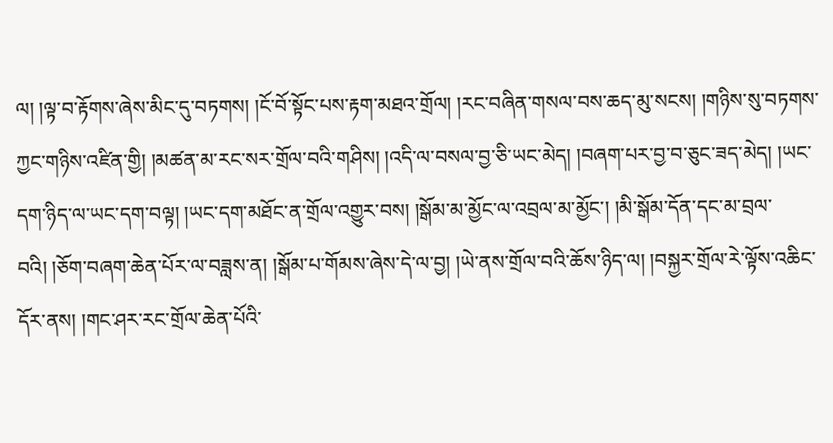ལ། །ལྟ་བ་རྟོགས་ཞེས་མིང་དུ་བཏགས། །ངོ་བོ་སྟོང་པས་རྟག་མཐའ་གྲོལ། །རང་བཞིན་གསལ་བས་ཆད་མུ་སངས། །གཉིས་སུ་བཏགས་ཀྱང་གཉིས་འཛིན་གྱི། །མཚན་མ་རང་སར་གྲོལ་བའི་གཤིས། །འདི་ལ་བསལ་བྱ་ཅི་ཡང་མེད། །བཞག་པར་བྱ་བ་ཅུང་ཟད་མེད། །ཡང་དག་ཉིད་ལ་ཡང་དག་བལྟ། །ཡང་དག་མཐོང་ན་གྲོལ་འགྱུར་བས། །སྒོམ་མ་མྱོང་ལ་འབྲལ་མ་མྱོང་། །མི་སྒོམ་དོན་དང་མ་བྲལ་བའི། །ཅོག་བཞག་ཆེན་པོར་ལ་བཟླས་ན། །སྒོམ་པ་གོམས་ཞེས་དེ་ལ་བྱ། །ཡེ་ནས་གྲོལ་བའི་ཆོས་ཉིད་ལ། །བསྐྱར་གྲོལ་རེ་ལྟོས་འཆིང་དོར་ནས། །གང་ཤར་རང་གྲོལ་ཆེན་པོའི་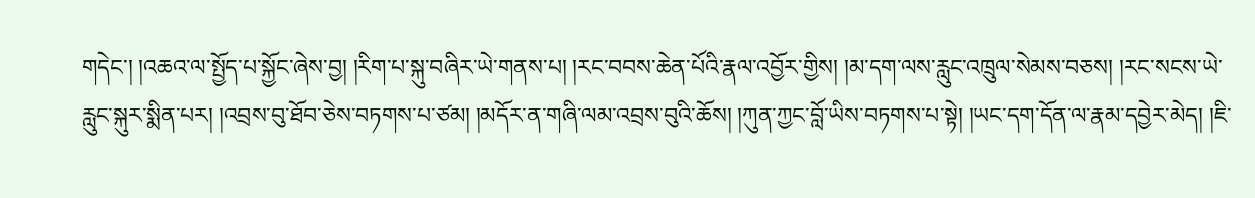གདེང་། །འཆའ་ལ་སྤྱོད་པ་སྐྱོང་ཞེས་བྱ། །རིག་པ་སྐུ་བཞིར་ཡེ་གནས་པ། །རང་བབས་ཆེན་པོའི་རྣལ་འབྱོར་གྱིས། །མ་དག་ལས་རླུང་འཁྲུལ་སེམས་བཅས། །རང་སངས་ཡེ་རླུང་སྐུར་སྨིན་པར། །འབྲས་བུ་ཐོབ་ཅེས་བཏགས་པ་ཙམ། །མདོར་ན་གཞི་ལམ་འབྲས་བུའི་ཆོས། །ཀུན་ཀྱང་བློ་ཡིས་བཏགས་པ་སྟེ། །ཡང་དག་དོན་ལ་རྣམ་དབྱེར་མེད། །ཇི་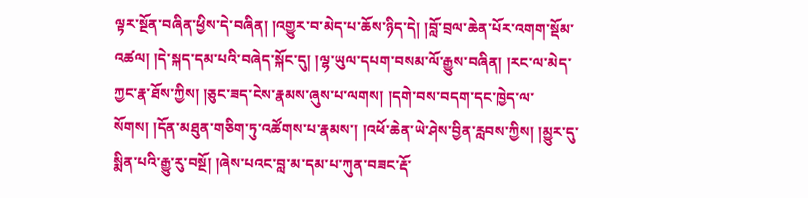ལྟར་སྔོན་བཞིན་ཕྱིས་དེ་བཞིན། །འགྱུར་བ་མེད་པ་ཆོས་ཉིད་དེ། །བློ་བྲལ་ཆེན་པོར་འགག་སྡོམ་འཚལ། །དེ་སྐད་དམ་པའི་བཞེད་སྐོང་དུ། །ལྷ་ཡུལ་དཔག་བསམ་ལོ་རྒྱུས་བཞིན། །རང་ལ་མེད་ཀྱང་རྣ་ཐོས་ཀྱིས། །ཅུང་ཟད་ངེས་རྣམས་ཞུས་པ་ལགས། །དགེ་བས་བདག་དང་ཁྱེད་ལ་སོགས། །དོན་མཐུན་གཅིག་ཏུ་འཚོགས་པ་རྣམས་། །འཕོ་ཆེན་ཡེ་ཤེས་བྱིན་རླབས་ཀྱིས། །མྱུར་དུ་སྨིན་པའི་རྒྱུ་རུ་བསྔོ། །ཞེས་པའང་བླ་མ་དམ་པ་ཀུན་བཟང་རྡོ་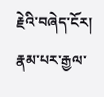རྗེའི་བཞེད་ངོར། རྣམ་པར་རྒྱལ་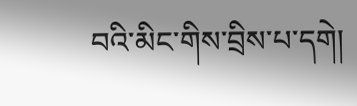བའི་མིང་གིས་བྲིས་པ་དགེ།